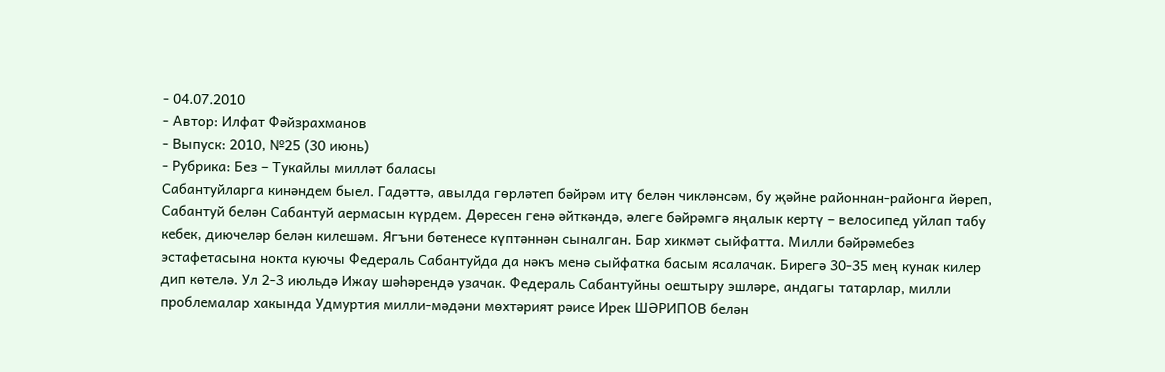- 04.07.2010
- Автор: Илфат Фәйзрахманов
- Выпуск: 2010, №25 (30 июнь)
- Рубрика: Без – Тукайлы милләт баласы
Сабантуйларга кинәндем быел. Гадәттә, авылда гөрләтеп бәйрәм итү белән чикләнсәм, бу җәйне районнан-районга йөреп, Сабантуй белән Сабантуй аермасын күрдем. Дөресен генә әйткәндә, әлеге бәйрәмгә яңалык кертү – велосипед уйлап табу кебек, диючеләр белән килешәм. Ягъни бөтенесе күптәннән сыналган. Бар хикмәт сыйфатта. Милли бәйрәмебез эстафетасына нокта куючы Федераль Сабантуйда да нәкъ менә сыйфатка басым ясалачак. Бирегә 30-35 мең кунак килер дип көтелә. Ул 2-3 июльдә Ижау шәһәрендә узачак. Федераль Сабантуйны оештыру эшләре, андагы татарлар, милли проблемалар хакында Удмуртия милли-мәдәни мөхтәрият рәисе Ирек ШӘРИПОВ белән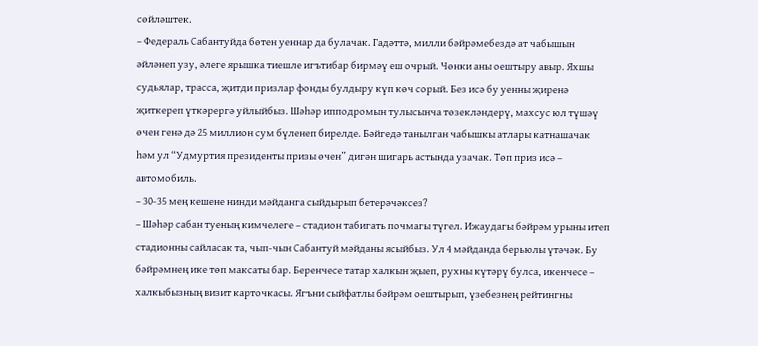сөйләштек.
– Федераль Сабантуйда бөтен уеннар да булачак. Гадәттә, милли бәйрәмебездә ат чабышын әйләнеп узу, әлеге ярышка тиешле игътибар бирмәү еш очрый. Чөнки аны оештыру авыр. Яхшы судьялар, трасса, җитди призлар фонды булдыру күп көч сорый. Без исә бу уенны җиренә җиткереп үткәрергә уйлыйбыз. Шәһәр ипподромын тулысынча төзекләндерү, махсус юл түшәү өчен генә дә 25 миллион сум бүленеп бирелде. Бәйгедә танылган чабышкы атлары катнашачак һәм ул “Удмуртия президенты призы өчен” дигән шигарь астында узачак. Төп приз исә – автомобиль.
– 30-35 мең кешене нинди мәйданга сыйдырып бетерәчәксез?
– Шәһәр сабан туеның кимчелеге – стадион табигать почмагы түгел. Ижаудагы бәйрәм урыны итеп стадионны сайласак та, чып-чын Сабантуй мәйданы ясыйбыз. Ул 4 мәйданда берьюлы үтәчәк. Бу бәйрәмнең ике төп максаты бар. Беренчесе татар халкын җыеп, рухны күтәрү булса, икенчесе – халкыбызның визит карточкасы. Ягъни сыйфатлы бәйрәм оештырып, үзебезнең рейтингны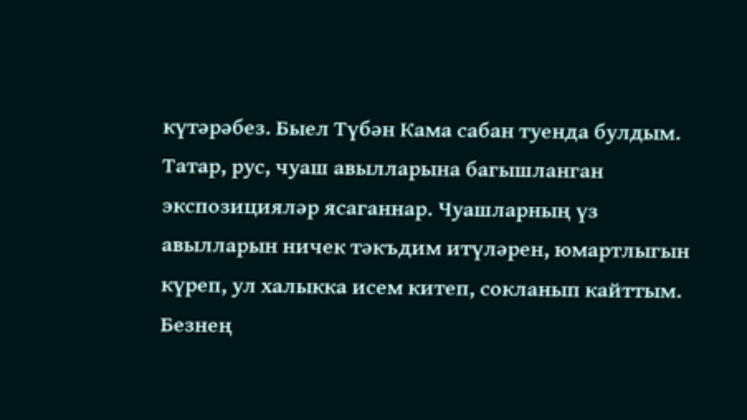күтәрәбез. Быел Түбән Кама сабан туенда булдым. Татар, рус, чуаш авылларына багышланган экспозицияләр ясаганнар. Чуашларның үз авылларын ничек тәкъдим итүләрен, юмартлыгын күреп, ул халыкка исем китеп, сокланып кайттым. Безнең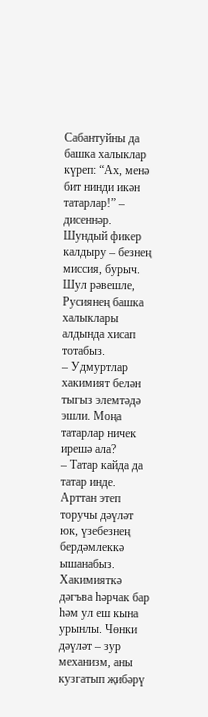Сабантуйны да башка халыклар күреп: “Ах, менә бит нинди икән татарлар!” – дисеннәр. Шундый фикер калдыру – безнең миссия, бурыч. Шул рәвешле, Русиянең башка халыклары алдында хисап тотабыз.
– Удмуртлар хакимият белән тыгыз элемтәдә эшли. Моңа татарлар ничек ирешә ала?
– Татар кайда да татар инде. Арттан этеп торучы дәүләт юк, үзебезнең бердәмлеккә ышанабыз. Хакимияткә дәгъва һәрчак бар һәм ул еш кына урынлы. Чөнки дәүләт – зур механизм, аны кузгатып җибәрү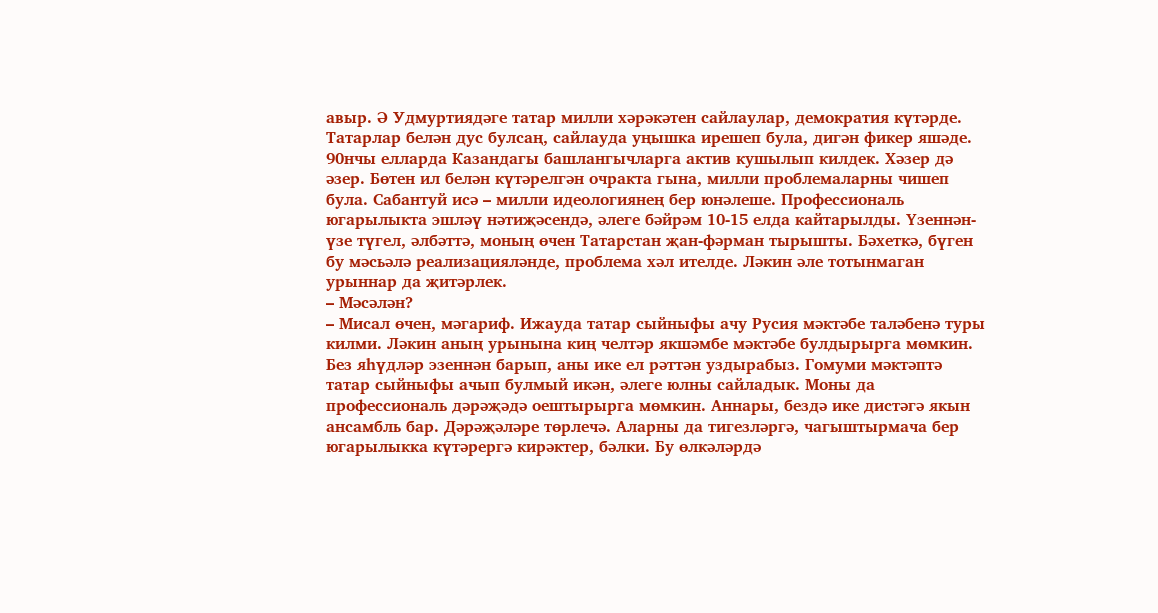авыр. Ә Удмуртиядәге татар милли хәрәкәтен сайлаулар, демократия күтәрде. Татарлар белән дус булсаң, сайлауда уңышка ирешеп була, дигән фикер яшәде. 90нчы елларда Казандагы башлангычларга актив кушылып килдек. Хәзер дә әзер. Бөтен ил белән күтәрелгән очракта гына, милли проблемаларны чишеп була. Сабантуй исә – милли идеологиянең бер юнәлеше. Профессиональ югарылыкта эшләү нәтиҗәсендә, әлеге бәйрәм 10-15 елда кайтарылды. Үзеннән-үзе түгел, әлбәттә, моның өчен Татарстан җан-фәрман тырышты. Бәхеткә, бүген бу мәсьәлә реализацияләнде, проблема хәл ителде. Ләкин әле тотынмаган урыннар да җитәрлек.
– Мәсәлән?
– Мисал өчен, мәгариф. Ижауда татар сыйныфы ачу Русия мәктәбе таләбенә туры килми. Ләкин аның урынына киң челтәр якшәмбе мәктәбе булдырырга мөмкин. Без яһүдләр эзеннән барып, аны ике ел рәттән уздырабыз. Гомуми мәктәптә татар сыйныфы ачып булмый икән, әлеге юлны сайладык. Моны да профессиональ дәрәҗәдә оештырырга мөмкин. Аннары, бездә ике дистәгә якын ансамбль бар. Дәрәҗәләре төрлечә. Аларны да тигезләргә, чагыштырмача бер югарылыкка күтәрергә кирәктер, бәлки. Бу өлкәләрдә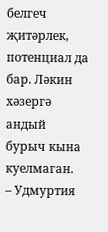белгеч җитәрлек, потенциал да бар. Ләкин хәзергә андый бурыч кына куелмаган.
– Удмуртия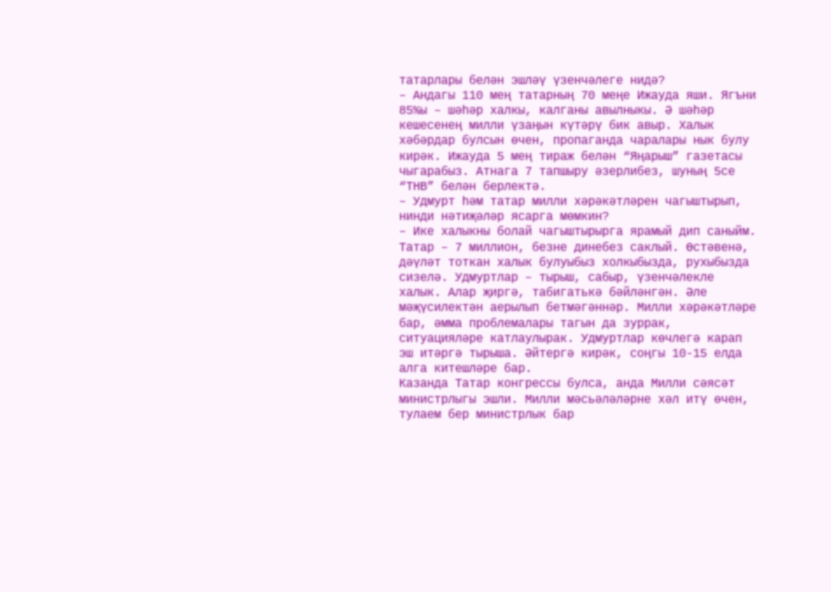татарлары белән эшләү үзенчәлеге нидә?
– Андагы 110 мең татарның 70 меңе Ижауда яши. Ягъни 85%ы – шәһәр халкы, калганы авылныкы. Ә шәһәр кешесенең милли үзаңын күтәрү бик авыр. Халык хәбәрдар булсын өчен, пропаганда чаралары нык булу кирәк. Ижауда 5 мең тираж белән “Яңарыш” газетасы чыгарабыз. Атнага 7 тапшыру әзерлибез, шуның 5се “ТНВ” белән берлектә.
– Удмурт һәм татар милли хәрәкәтләрен чагыштырып, нинди нәтиҗәләр ясарга мөмкин?
– Ике халыкны болай чагыштырырга ярамый дип саныйм. Татар – 7 миллион, безне динебез саклый. Өстәвенә, дәүләт тоткан халык булуыбыз холкыбызда, рухыбызда сизелә. Удмуртлар – тырыш, сабыр, үзенчәлекле халык. Алар җиргә, табигатькә бәйләнгән. Әле мәҗүсилектән аерылып бетмәгәннәр. Милли хәрәкәтләре бар, әмма проблемалары тагын да зуррак, ситуацияләре катлаулырак. Удмуртлар көчлегә карап эш итәргә тырыша. Әйтергә кирәк, соңгы 10-15 елда алга китешләре бар.
Казанда Татар конгрессы булса, анда Милли сәясәт министрлыгы эшли. Милли мәсьәләләрне хәл итү өчен, тулаем бер министрлык бар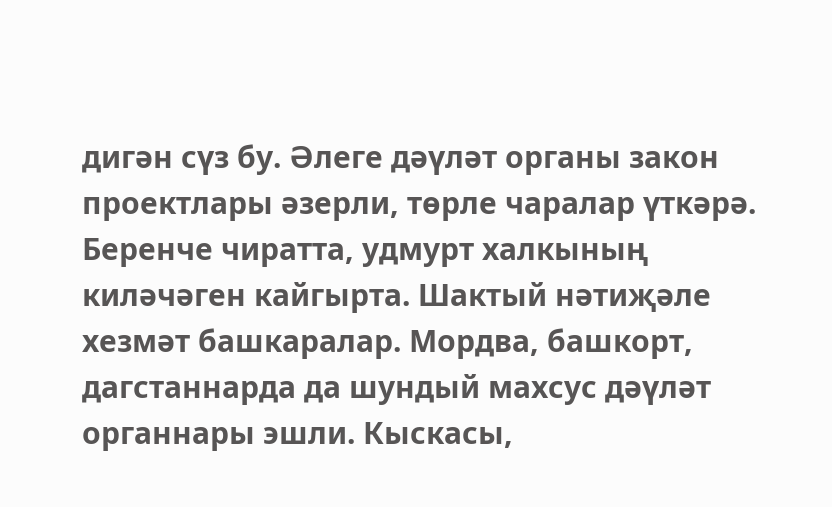дигән сүз бу. Әлеге дәүләт органы закон проектлары әзерли, төрле чаралар үткәрә. Беренче чиратта, удмурт халкының киләчәген кайгырта. Шактый нәтиҗәле хезмәт башкаралар. Мордва, башкорт, дагстаннарда да шундый махсус дәүләт органнары эшли. Кыскасы,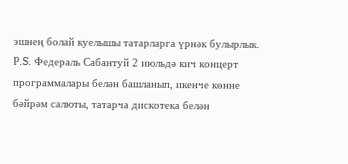эшнең болай куелышы татарларга үрнәк булырлык.
Р.S. Федераль Сабантуй 2 июльдә кич концерт программалары белән башланып, икенче көнне бәйрәм салюты, татарча дискотека белән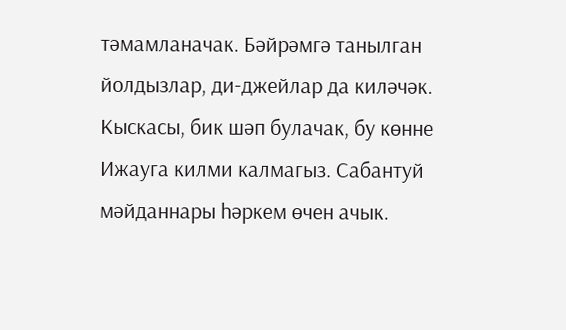тәмамланачак. Бәйрәмгә танылган йолдызлар, ди-джейлар да киләчәк. Кыскасы, бик шәп булачак, бу көнне Ижауга килми калмагыз. Сабантуй мәйданнары һәркем өчен ачык.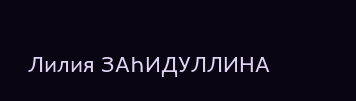Лилия ЗАҺИДУЛЛИНА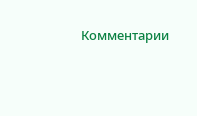Комментарии